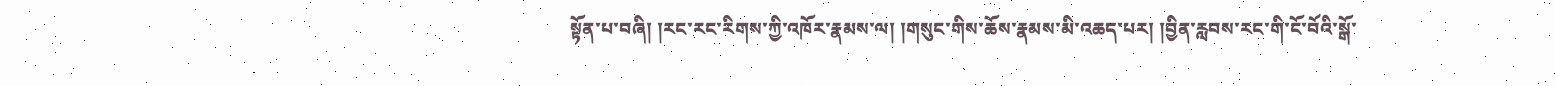སྟོན་པ་བཞི། །རང་རང་རིགས་ཀྱི་འཁོར་རྣམས་ལ། །གསུང་གིས་ཆོས་རྣམས་མི་འཆད་པར། །བྱིན་རླབས་རང་གི་ངོ་བོའི་སྒོ་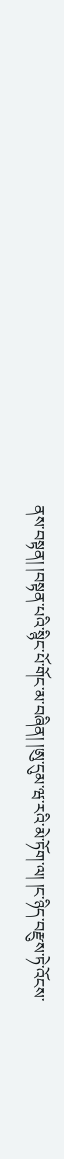ནས་བསྟན། །བསྟན་པའི་སྙིང་པོ་གོང་མ་བཞིན། །ཨུ་དུམ་ཝ་རའི་མེ་ཏོག་ལ། །ང་ཉིད་བརྫུས་ཏེ་འོངས་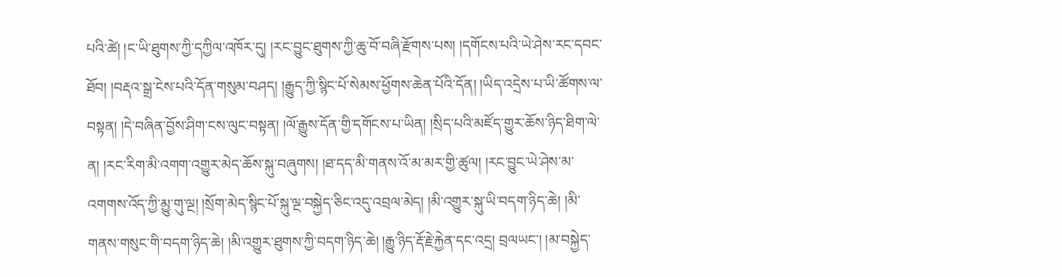པའི་ཚེ། །ང་ཡི་ཐུགས་ཀྱི་དཀྱིལ་འཁོར་དུ། །རང་བྱུང་ཐུགས་ཀྱི་ཆུ་བོ་བཞི་རྫོགས་པས། །དགོངས་པའི་ཡེ་ཤེས་རང་དབང་ཐོབ། །བརྡའ་སྒྲ་ངེས་པའི་དོན་གསུམ་བཤད། །རྒྱུད་ཀྱི་སྙིང་པོ་སེམས་ཕྱོགས་ཆེན་པོའི་དོན། །ཡིད་འདྲེས་པ་ཡི་ཚོགས་ལ་བསྟན། །དེ་བཞིན་བྱོས་ཤིག་ངས་ལུང་བསྟན། །ལོ་རྒྱུས་དོན་གྱི་དགོངས་པ་ཡིན། །སྲིད་པའི་མཛོད་གྱུར་ཆོས་ཉིད་ཐིག་ལེ་ན། །རང་རིག་མི་འགག་འགྱུར་མེད་ཆོས་སྐུ་བཞུགས། །ཐ་དད་མི་གནས་འོ་མ་མར་གྱི་ཚུལ། །རང་བྱུང་ཡེ་ཤེས་མ་འགགས་འོད་ཀྱི་མྱུ་གུ་ལྔ། །སྲོག་མེད་སྙིང་པོ་སྐུ་ལྔ་བསྐྱེད་ཅིང་འདུ་འབྲལ་མེད། །མི་འགྱུར་སྐུ་ཡི་བདག་ཉིད་ཆེ། །མི་གནས་གསུང་གི་བདག་ཉིད་ཆེ། །མི་འགྱུར་ཐུགས་ཀྱི་བདག་ཉིད་ཆེ། །རྒྱུ་ཉིད་རྡོ་རྗེ་རྐྱེན་དང་འདྲ། བྲལཡང་། །མ་བསྐྱེད་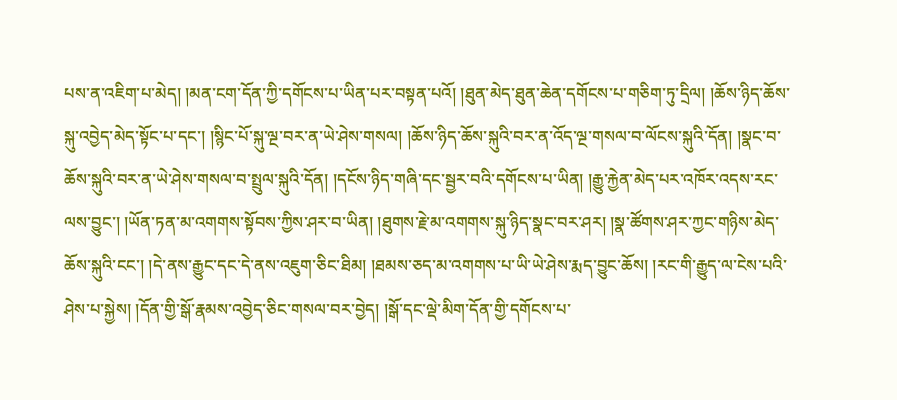པས་ན་འཇིག་པ་མེད། །མན་ངག་དོན་ཀྱི་དགོངས་པ་ཡིན་པར་བསྟན་པའོ། །ཐུན་མེད་ཐུན་ཆེན་དགོངས་པ་གཅིག་ཏུ་དྲིལ། །ཆོས་ཉིད་ཆོས་སྐུ་འབྱེད་མེད་སྟོང་པ་དང་། །སྙིང་པོ་སྐུ་ལྔ་བར་ན་ཡེ་ཤེས་གསལ། །ཆོས་ཉིད་ཆོས་སྐུའི་བར་ན་འོད་ལྔ་གསལ་བ་ལོངས་སྐུའི་དོན། །སྣང་བ་ཆོས་སྐུའི་བར་ན་ཡེ་ཤེས་གསལ་བ་སྤྲུལ་སྐུའི་དོན། །དངོས་ཉིད་གཞི་དང་སྦྱར་བའི་དགོངས་པ་ཡིན། །རྒྱུ་རྐྱེན་མེད་པར་འཁོར་འདས་རང་ལས་བྱུང་། །ཡོན་ཏན་མ་འགགས་སྟོབས་ཀྱིས་ཤར་བ་ཡིན། །ཐུགས་རྗེ་མ་འགགས་སྐུ་ཉིད་སྣང་བར་ཤར། །སྣ་ཚོགས་ཤར་ཀྱང་གཉིས་མེད་ཆོས་སྐུའི་ངང་། །དེ་ནས་རྒྱུང་དང་དེ་ནས་འཇུག་ཅིང་ཐིམ། །ཐམས་ཅད་མ་འགགས་པ་ཡི་ཡེ་ཤེས་རྨད་བྱུང་ཆོས། །རང་གི་རྒྱུད་ལ་ངེས་པའི་ཤེས་པ་སྐྱེས། །དོན་གྱི་སྒོ་རྣམས་འབྱེད་ཅིང་གསལ་བར་བྱེད། །སྒོ་དང་ལྡེ་མིག་དོན་གྱི་དགོངས་པ་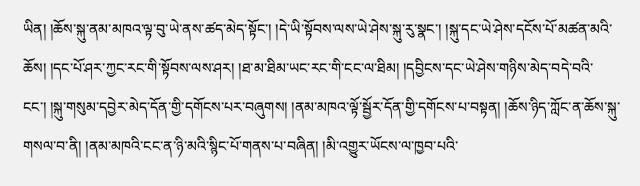ཡིན། །ཆོས་སྐུ་ནམ་མཁའ་ལྟ་བུ་ཡེ་ནས་ཚད་མེད་སྟོང་། །དེ་ཡི་སྟོབས་ལས་ཡེ་ཤེས་སྐུ་རུ་སྣང་། །སྐུ་དང་ཡེ་ཤེས་དངོས་པོ་མཚན་མའི་ཆོས། །དང་པོ་ཤར་ཀྱང་རང་གི་སྟོབས་ལས་ཤར། །ཐ་མ་ཐིམ་ཡང་རང་གི་ངང་ལ་ཐིམ། །དབྱིངས་དང་ཡེ་ཤེས་གཉིས་མེད་བདེ་བའི་ངང་། །སྐུ་གསུམ་དབྱེར་མེད་དོན་གྱི་དགོངས་པར་བཞུགས། །ནམ་མཁའ་ལྟོ་སྦྱོར་དོན་གྱི་དགོངས་པ་བསྟན། །ཆོས་ཉིད་ཀློང་ན་ཆོས་སྐུ་གསལ་བ་ནི། །ནམ་མཁའི་ངང་ན་ཉི་མའི་སྙིང་པོ་གནས་པ་བཞིན། །མི་འགྱུར་ཡོངས་ལ་ཁྱབ་པའི་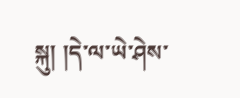སྐུ། །དེ་ལ་ཡེ་ཤེས་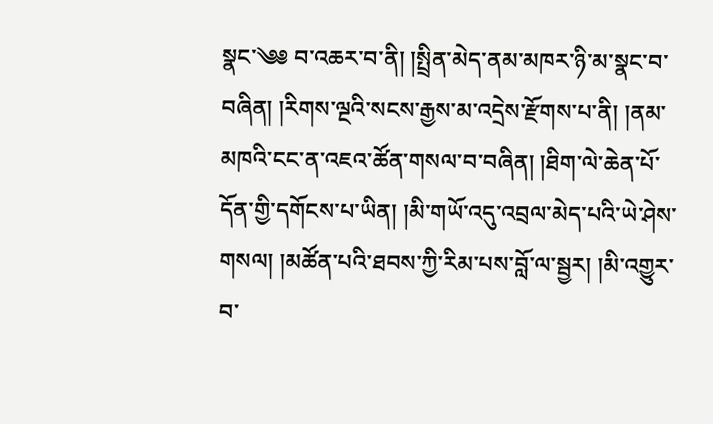སྣང་༄༅ བ་འཆར་བ་ནི། །སྤྲིན་མེད་ནམ་མཁར་ཉི་མ་སྣང་བ་བཞིན། །རིགས་ལྔའི་སངས་རྒྱས་མ་འདྲེས་རྫོགས་པ་ནི། །ནམ་མཁའི་ངང་ན་འཇའ་ཚོན་གསལ་བ་བཞིན། །ཐིག་ལེ་ཆེན་པོ་དོན་གྱི་དགོངས་པ་ཡིན། །མི་གཡོ་འདུ་འབྲལ་མེད་པའི་ཡེ་ཤེས་གསལ། །མཚོན་པའི་ཐབས་ཀྱི་རིམ་པས་བློ་ལ་སྦྱར། །མི་འགྱུར་བ་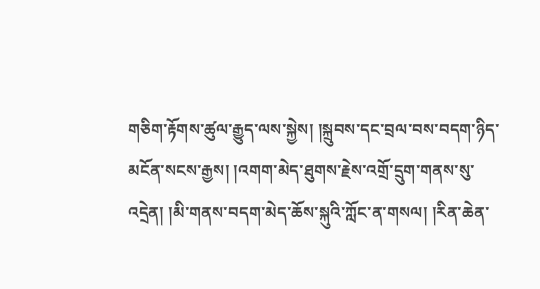གཅིག་རྟོགས་ཚུལ་རྒྱུད་ལས་སྐྱེས། །སྐྲུབས་དང་བྲལ་བས་བདག་ཉིད་མངོན་སངས་རྒྱས། །འགག་མེད་ཐུགས་རྗེས་འགྲོ་དྲུག་གནས་སུ་འདྲེན། །མི་གནས་བདག་མེད་ཆོས་སྐུའི་ཀློང་ན་གསལ། །རིན་ཆེན་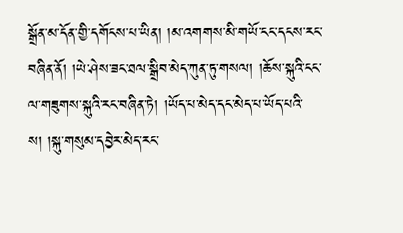སྒྲོན་མ་དོན་གྱི་དགོངས་པ་ཡིན། །མ་འགགས་མི་གཡོ་ངང་དངས་རང་བཞིན་ནོ། །ཡེ་ཤེས་ཟང་ཐལ་སྒྲིབ་མེད་ཀུན་ཏུ་གསལ། །ཆོས་སྐུའི་ངང་ལ་གཟུགས་སྐུའི་རང་བཞིན་ཏེ། །ཡོད་པ་མེད་དང་མེད་པ་ཡོད་པའི་ས། །སྐུ་གསུམ་དབྱེར་མེད་རང་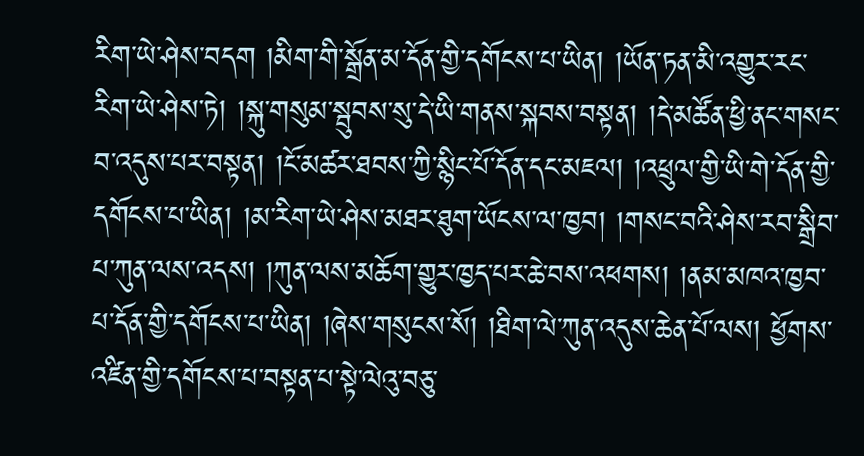རིག་ཡེ་ཤེས་བདག །མིག་གི་སྒྲོན་མ་དོན་གྱི་དགོངས་པ་ཡིན། །ཡོན་ཏན་མི་འགྱུར་རང་རིག་ཡེ་ཤེས་ཏེ། །སྐུ་གསུམ་སྦུབས་སུ་དེ་ཡི་གནས་སྐབས་བསྟན། །དེ་མཚོན་ཕྱི་ནང་གསང་བ་འདུས་པར་བསྟན། །ངོ་མཚར་ཐབས་ཀྱི་སྙིང་པོ་དོན་དང་མཇལ། །འཕྲུལ་གྱི་ཡི་གེ་དོན་གྱི་དགོངས་པ་ཡིན། །མ་རིག་ཡེ་ཤེས་མཐར་ཐུག་ཡོངས་ལ་ཁྱབ། །གསང་བའི་ཤེས་རབ་སྒྲིབ་པ་ཀུན་ལས་འདས། །ཀུན་ལས་མཆོག་གྱུར་ཁྱད་པར་ཆེ་བས་འཕགས། །ནམ་མཁའ་ཁྱབ་པ་དོན་གྱི་དགོངས་པ་ཡིན། །ཞེས་གསུངས་སོ། །ཐིག་ལེ་ཀུན་འདུས་ཆེན་པོ་ལས། ཕྱོགས་འཛིན་གྱི་དགོངས་པ་བསྟན་པ་སྟེ་ལེའུ་བཅུ་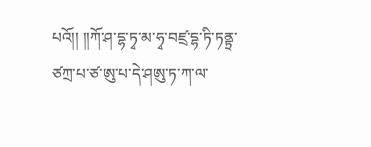པའོ།། །།ཀོ་ཤ་དྷ་ཏྭ་མ་ཧྭ་བཛྲ་དྷ་ཏི་ཏནྟྲ་ཙཀྲ་པ་ཙ་ཨུ་པ་དེ་ཤཨུ་ཏ་ཀ་ལ་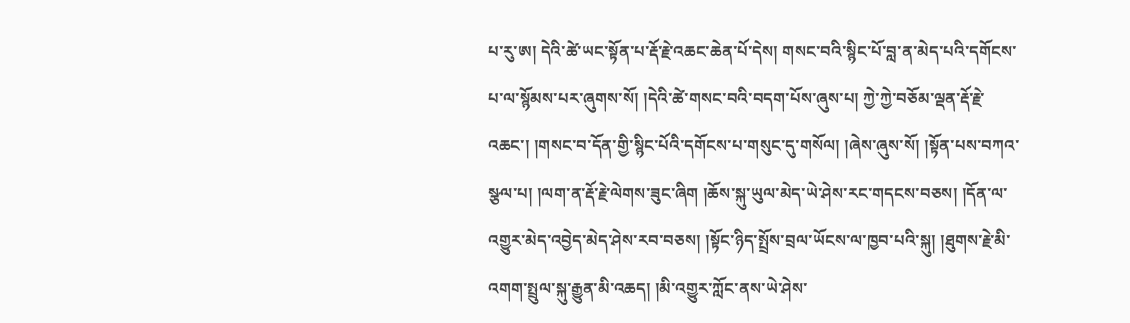པ་རུ་ཨ། དེའི་ཚེ་ཡང་སྟོན་པ་རྡོ་རྗེ་འཆང་ཆེན་པོ་དེས། གསང་བའི་སྙིང་པོ་བླ་ན་མེད་པའི་དགོངས་པ་ལ་སྙོམས་པར་ཞུགས་སོ། །དེའི་ཚེ་གསང་བའི་བདག་པོས་ཞུས་པ། ཀྱེ་ཀྱེ་བཅོམ་ལྡན་རྡོ་རྗེ་འཆང་། །གསང་བ་དོན་གྱི་སྙིང་པོའི་དགོངས་པ་གསུང་དུ་གསོལ། །ཞེས་ཞུས་སོ། །སྟོན་པས་བཀའ་སྩལ་པ། །ལག་ན་རྡོ་རྗེ་ལེགས་ཟུང་ཞིག །ཆོས་སྐུ་ཡུལ་མེད་ཡེ་ཤེས་རང་གདངས་བཅས། །དོན་ལ་འགྱུར་མེད་འབྱེད་མེད་ཤེས་རབ་བཅས། །སྟོང་ཉིད་སྤྲོས་བྲལ་ཡོངས་ལ་ཁྱབ་པའི་སྐུ། །ཐུགས་རྗེ་མི་འགག་སྤྲུལ་སྐུ་རྒྱུན་མི་འཆད། །མི་འགྱུར་ཀློང་ནས་ཡེ་ཤེས་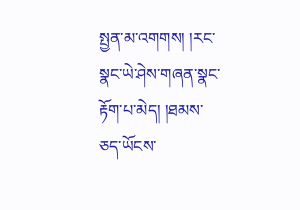སྤྱན་མ་འགགས། །རང་སྣང་ཡེ་ཤེས་གཞན་སྣང་རྟོག་པ་མེད། །ཐམས་ཅད་ཡོངས་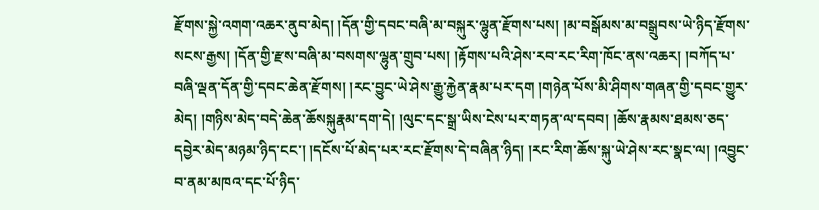རྫོགས་སྐྱེ་འགག་འཆར་ནུབ་མེད། །དོན་གྱི་དབང་བཞི་མ་བསྐུར་ལྷུན་རྫོགས་པས། །མ་བསྒོམས་མ་བསྒྲུབས་ཡེ་ཉིད་རྫོགས་སངས་རྒྱས། །དོན་གྱི་རྫས་བཞི་མ་བསགས་ལྷུན་གྲུབ་པས། །རྟོགས་པའི་ཤེས་རབ་རང་རིག་ཁོང་ནས་འཆར། །བཀོད་པ་བཞི་ལྡན་དོན་གྱི་དབང་ཆེན་རྫོགས། །རང་བྱུང་ཡེ་ཤེས་རྒྱུ་རྐྱེན་རྣམ་པར་དག །གཉེན་པོས་མི་ཤིགས་གཞན་གྱི་དབང་གྱུར་མེད། །གཉིས་མེད་བདེ་ཆེན་ཆོསསྐུརྣམ་དག་དེ། །ལུང་དང་སྒྲ་ཡིས་ངེས་པར་གཏན་ལ་དབབ། །ཆོས་རྣམས་ཐམས་ཅད་དབྱེར་མེད་མཉམ་ཉིད་ངང་། །དངོས་པོ་མེད་པར་རང་རྫོགས་དེ་བཞིན་ཉིད། །རང་རིག་ཆོས་སྐུ་ཡེ་ཤེས་རང་སྣང་ལ། །འབྱུང་བ་ནམ་མཁའ་དང་པོ་ཉིད་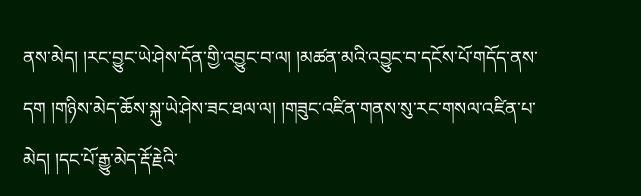ནས་མེད། །རང་བྱུང་ཡེ་ཤེས་དོན་གྱི་འབྱུང་བ་ལ། །མཚན་མའི་འབྱུང་བ་དངོས་པོ་གདོད་ནས་དག །གཉིས་མེད་ཆོས་སྐུ་ཡེ་ཤེས་ཟང་ཐལ་ལ། །གཟུང་འཛིན་གནས་སུ་རང་གསལ་འཛིན་པ་མེད། །དང་པོ་རྒྱུ་མེད་རྡོ་རྗེའི་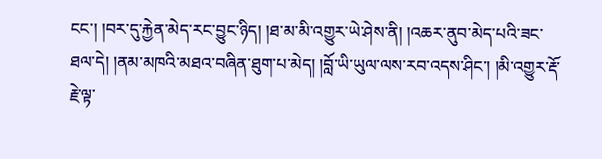ངང་། །བར་དུ་རྐྱེན་མེད་རང་བྱུང་ཉིད། །ཐ་མ་མི་འགྱུར་ཡེ་ཤེས་ནི། །འཆར་ནུབ་མེད་པའི་ཟང་ཐལ་དེ། །ནམ་མཁའི་མཐའ་བཞིན་ཐུག་པ་མེད། །བློ་ཡི་ཡུལ་ལས་རབ་འདས་ཤིང་། །མི་འགྱུར་རྡོ་རྗེ་ལྟ་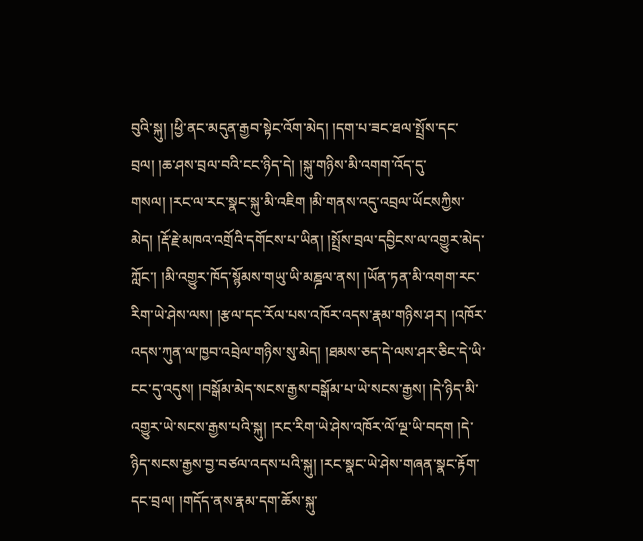བུའི་སྐུ། །ཕྱི་ནང་མདུན་རྒྱབ་སྟེང་འོག་མེད། །དག་པ་ཟང་ཐལ་སྤྲོས་དང་བྲལ། །ཆ་ཤས་བྲལ་བའི་ངང་ཉིད་དེ། །སྐུ་གཉིས་མི་འགག་འོད་དུ་གསལ། །རང་ལ་རང་སྣང་སྐུ་མི་འཇིག །མི་གནས་འདུ་འབྲལ་ཡོངསཀྱིས་མེད། །རྡོ་རྗེ་མཁའ་འགྲོའི་དགོངས་པ་ཡིན། །སྤྲོས་བྲལ་དབྱིངས་ལ་འགྱུར་མེད་ཀློང་། །མི་འགྱུར་ཁོད་སྙོམས་གཡུ་ཡི་མཎྜལ་ནས། །ཡོན་ཏན་མི་འགག་རང་རིག་ཡེ་ཤེས་ལས། །རྩལ་དང་རོལ་པས་འཁོར་འདས་རྣམ་གཉིས་ཤར། །འཁོར་འདས་ཀུན་ལ་ཁྱབ་འབྲེལ་གཉིས་སུ་མེད། །ཐམས་ཅད་དེ་ལས་ཤར་ཅིང་དེ་ཡི་ངང་དུ་འདུས། །བསྒོམ་མེད་སངས་རྒྱས་བསྒོམ་པ་ཡེ་སངས་རྒྱས། །དེ་ཉིད་མི་འགྱུར་ཡེ་སངས་རྒྱས་པའི་སྐུ། །རང་རིག་ཡེ་ཤེས་འཁོར་ལོ་ལྔ་ཡི་བདག །དེ་ཉིད་སངས་རྒྱས་བྱ་བཙལ་འདས་པའི་སྐུ། །རང་སྣང་ཡེ་ཤེས་གཞན་སྣང་རྟོག་དང་བྲལ། །གདོད་ནས་རྣམ་དག་ཆོས་སྐུ་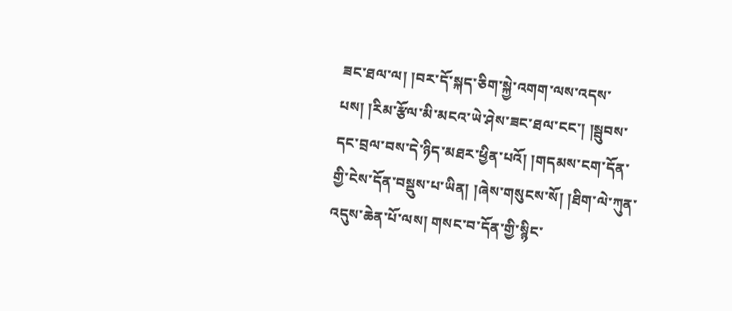ཟང་ཐལ་ལ། །བར་དོ་སྐད་ཅིག་སྐྱེ་འགག་ལས་འདས་པས། །རིམ་རྩོལ་མི་མངའ་ཡེ་ཤེས་ཟང་ཐལ་ངང་། །སྦུབས་དང་བྲལ་བས་དེ་ཉིད་མཐར་ཕྱིན་པའོ། །གདམས་ངག་དོན་གྱི་ངེས་དོན་བསྡུས་པ་ཡིན། །ཞེས་གསུངས་སོ། །ཐིག་ལེ་ཀུན་འདུས་ཆེན་པོ་ལས། གསང་བ་དོན་གྱི་སྙིང་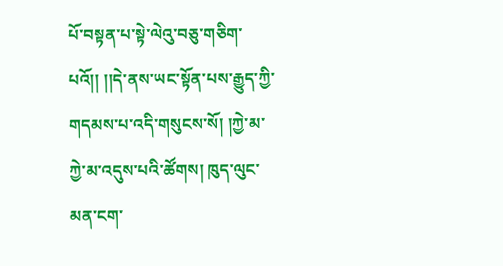པོ་བསྟན་པ་སྟེ་ལེའུ་བཅུ་གཅིག་པའོ།། །།དེ་ནས་ཡང་སྟོན་པས་རྒྱུད་ཀྱི་གདམས་པ་འདི་གསུངས་སོ། །ཀྱེ་མ་ཀྱེ་མ་འདུས་པའི་ཚོགས། ཁུད་ལུང་མན་ངག་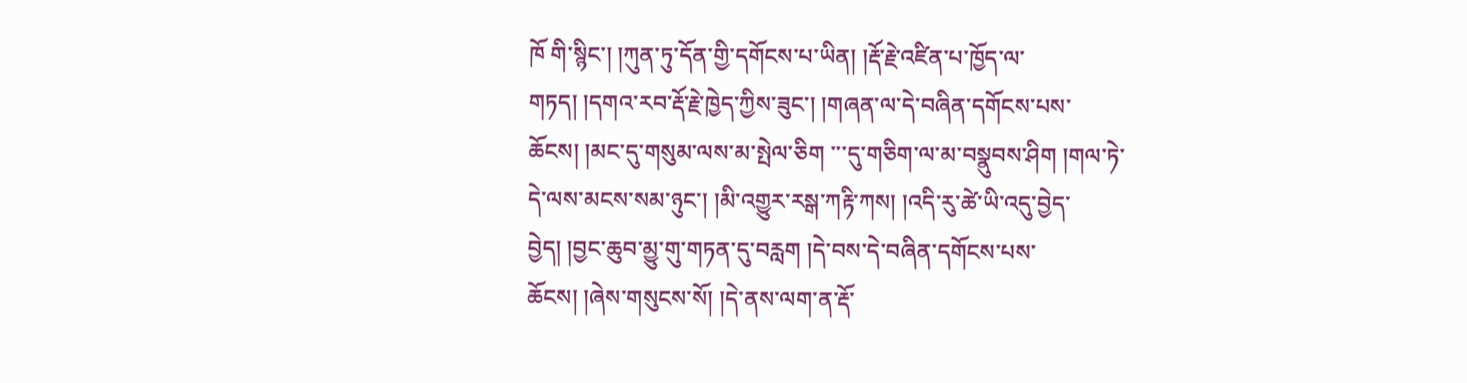ཁོ གི་སྙིང་། །ཀུན་ཏུ་དོན་གྱི་དགོངས་པ་ཡིན། །རྡོ་རྗེ་འཛིན་པ་ཁྱོད་ལ་གཏད། །དགའ་རབ་རྡོ་རྗེ་ཁྱེད་ཀྱིས་ཟུང་། །གཞན་ལ་དེ་བཞིན་དགོངས་པས་ཆོངས། །མང་དུ་གསུམ་ལས་མ་སྤེལ་ཅིག ་་་དུ་གཅིག་ལ་མ་བསྣུབས་ཤིག །གལ་ཏེ་དེ་ལས་མངས་སམ་ཉུང་། །མི་འགྱུར་རསྒ་ཀརྟི་ཀས། །འདི་རུ་ཚེ་ཡི་འདུ་བྱེད་བྱེད། །བྱང་ཆུབ་མྱུ་གུ་གཏན་དུ་བརླག །དེ་བས་དེ་བཞིན་དགོངས་པས་ཆོངས། །ཞེས་གསུངས་སོ། །དེ་ནས་ལག་ན་རྡོ་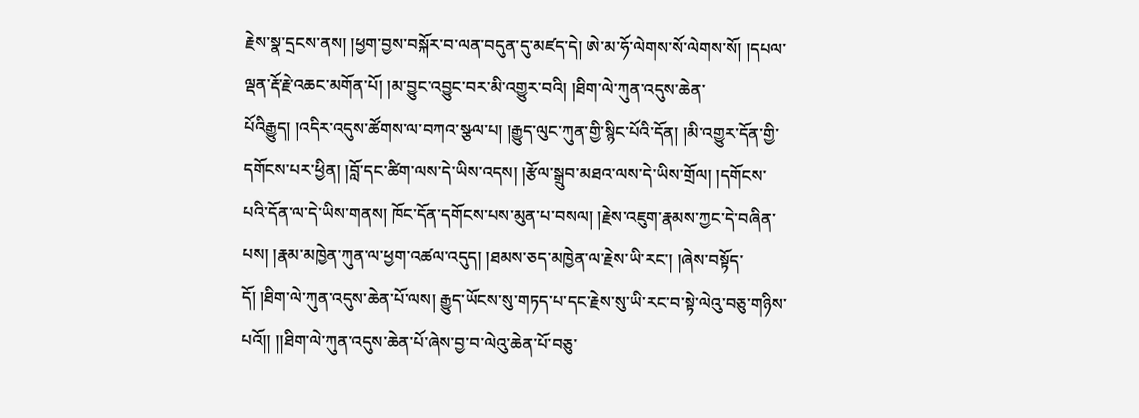རྗེས་སྣ་དྲངས་ནས། །ཕྱག་བྱས་བསྐོར་བ་ལན་བདུན་དུ་མཛད་དེ། ཨེ་མ་ཧོ་ལེགས་སོ་ལེགས་སོ། །དཔལ་ལྡན་རྡོ་རྗེ་འཆང་མགོན་པོ། །མ་བྱུང་འབྱུང་བར་མི་འགྱུར་བའི། །ཐིག་ལེ་ཀུན་འདུས་ཆེན་པོའིརྒྱུད། །འདིར་འདུས་ཚོགས་ལ་བཀའ་སྩལ་པ། །རྒྱུད་ལུང་ཀུན་གྱི་སྙིང་པོའི་དོན། །མི་འགྱུར་དོན་གྱི་དགོངས་པར་ཕྱིན། །བློ་དང་ཚིག་ལས་དེ་ཡིས་འདས། །རྩོལ་སྒྲུབ་མཐའ་ལས་དེ་ཡིས་གྲོལ། །དགོངས་པའི་དོན་ལ་དེ་ཡིས་གནས། ཁོང་དོན་དགོངས་པས་མུན་པ་བསལ། །རྗེས་འཇུག་རྣམས་ཀྱང་དེ་བཞིན་པས། །རྣམ་མཁྱེན་ཀུན་ལ་ཕྱག་འཚལ་འདུད། །ཐམས་ཅད་མཁྱེན་ལ་རྗེས་ཡི་རང་། །ཞེས་བསྟོད་དོ། །ཐིག་ལེ་ཀུན་འདུས་ཆེན་པོ་ལས། རྒྱུད་ཡོངས་སུ་གཏད་པ་དང་རྗེས་སུ་ཡི་རང་བ་སྟེ་ལེའུ་བཅུ་གཉིས་པའོ།། །།ཐིག་ལེ་ཀུན་འདུས་ཆེན་པོ་ཞེས་བྱ་བ་ལེའུ་ཆེན་པོ་བཅུ་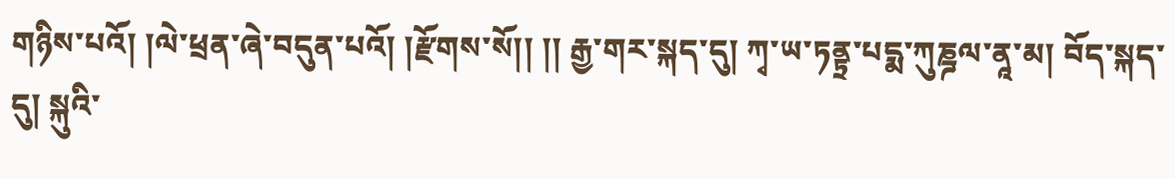གཉིས་པའོ། །ལེ་ཕྲན་ཞེ་བདུན་པའོ། །རྫོགས་སོ།། །། རྒྱ་གར་སྐད་དུ། ཀྭ་ཡ་ཏནྟྲ་པདྨ་ཀུཎྜལ་ནཱ་མ། བོད་སྐད་དུ། སྐུའི་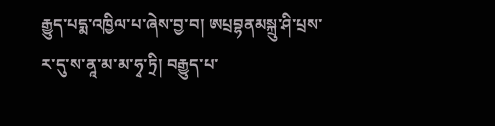རྒྱུད་པདྨ་འཁྱིལ་པ་ཞེས་བྱ་བ། ཨཔྲབྷནམསྐྲུ་ཤི་པྲས་ར་དུ་ས་ནཱ་མ་མ་ཧྭ་ཏྲི། བརྒྱུད་པ་